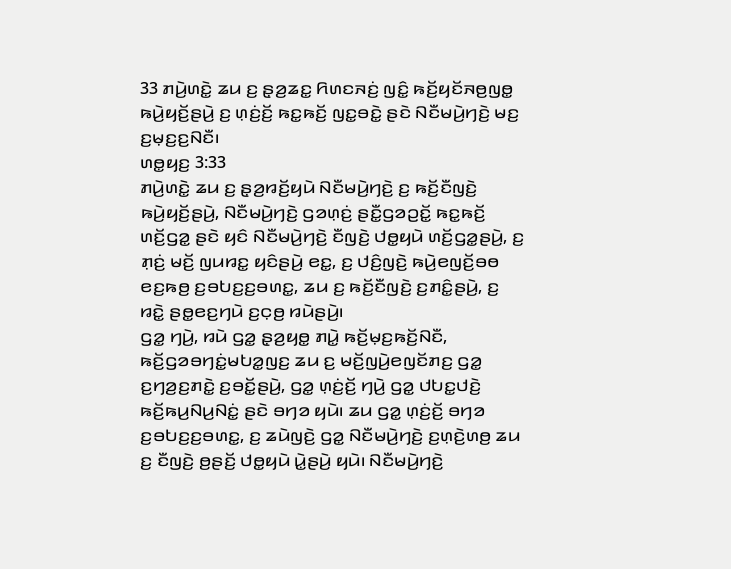33 ꤊꤣꤧ꤬ꤛꤢꤧ꤭ ꤘꤣ ꤢ꤬ ꤔ꤫ꤤ꤬ꤘꤢ꤭ ꤖꤛꤢꤏꤢꤦ꤬ ꤜꤢꤨ꤭ ꤒꤢꤩ꤬ꤟꤢꤩꤏꤥ꤬ꤜꤥ꤭ ꤒꤣꤧ꤬ꤟꤢꤩ꤬ꤔꤣꤧ꤬ ꤢ꤬ ꤛ꤫ꤢꤦ꤬ꤢꤩ꤬ ꤒꤢ꤭ꤒꤢꤩ꤬ ꤜꤢ꤭ꤋꤢꤧ꤭ ꤔꤢꤧ ꤡꤢꤪꤗꤣꤧ꤬ꤚꤢꤧ꤬ ꤗꤢ꤬ ꤢ꤬ꤗ꤫ꤢ꤬ꤢ꤬ꤡꤢꤪ꤯
ꤛꤥ꤭ꤟꤢ꤬ 3:33
ꤊꤣꤧ꤬ꤛꤢꤧ꤭ ꤘꤣ ꤢ꤬ ꤔ꤫ꤤ꤬ꤙꤢꤩ꤬ꤟꤣꤧ ꤡꤢꤪꤗꤣꤧ꤬ꤚꤢꤧ꤬ ꤢ꤬ ꤒꤢꤩ꤬ꤢꤪꤜꤢꤧ꤬ ꤒꤣꤧ꤬ꤟꤢꤩ꤬ꤔꤣꤧ꤬, ꤡꤢꤪꤗꤣꤧ꤬ꤚꤢꤧ꤬ ꤞꤤꤛ꤫ꤢꤦ꤬ ꤔꤢꤪ꤭ꤞꤤꤑꤢꤩ꤭ ꤒꤢ꤭ꤒꤢꤩ꤬ ꤛꤢꤩ꤬ꤞꤤ꤭ ꤔꤢꤧ ꤟꤢꤨ ꤡꤢꤪꤗꤣꤧ꤬ꤚꤢꤧ꤬ ꤢꤪꤜꤢꤧ꤬ ꤓꤥ꤭ꤟꤣꤧ ꤛꤢꤩ꤬ꤞꤤ꤭ꤔꤣꤧ꤬, ꤢ꤬ ꤊ꤫ꤢꤦ꤬ ꤗꤢꤩ꤬ ꤜꤣꤙꤢ꤭ ꤟꤢꤨꤔꤣꤧ꤬ ꤕꤢ꤭, ꤢ꤬ ꤓꤢꤨ꤬ꤜꤢꤧ꤬ ꤒꤣꤧ꤬ꤕꤜꤢꤩ꤬ꤋꤥ ꤕꤢ꤬ꤒꤥ꤬ ꤢ꤬ꤋꤝꤢ꤬ꤢ꤬ꤋꤛꤢ꤭, ꤘꤣ ꤢ꤬ ꤒꤢꤩ꤬ꤢꤪꤜꤢꤧ꤬ ꤢ꤬ꤊꤢꤨ꤭ꤔꤣꤧ꤬, ꤢ꤬ ꤙꤢꤧ꤭ ꤔꤥ꤭ꤕꤢ꤬ꤚꤣꤧ ꤢ꤬ꤍ꤫ꤥ꤬ ꤙꤣꤧꤔꤣꤧ꤬꤯
ꤞꤤ꤭ ꤚꤣꤧ꤬, ꤙꤣꤧ ꤞꤤ꤭ ꤔ꤫ꤤ꤬ꤟꤥ꤭ ꤊꤣꤧ꤭ ꤒꤢꤩ꤬ꤗ꤫ꤢ꤬ꤒꤢꤩ꤬ꤡꤢꤪ, ꤒꤢꤩ꤬ꤞꤤꤋꤚꤢꤦ꤭ꤗꤝꤤ꤭ꤜꤢ꤬ ꤘꤣ ꤢ꤬ ꤗꤢꤩ꤬ꤜꤣꤧ꤬ꤕꤜꤢꤩꤊꤢ꤬ ꤞꤤ꤭ ꤢ꤬ꤚꤤ꤬ꤢ꤬ꤊꤢꤧ꤭ ꤢ꤬ꤋꤢꤩ꤭ꤔꤣꤧ꤬, ꤞꤤ꤭ ꤛ꤫ꤢꤦ꤬ꤢꤩ꤬ ꤚꤣꤧ꤬ ꤞꤤ꤭ ꤓꤝꤢ꤭ꤓꤢꤧ꤬ ꤒꤢꤩ꤬ꤒꤣ꤬ꤡꤣ꤬ꤡꤢꤦ꤭ ꤔꤢꤧ ꤋꤚꤤ ꤟꤣꤧ꤯ ꤘꤣ ꤞꤤ꤭ ꤛ꤫ꤢꤦ꤬ꤢꤩ꤬ ꤋꤚꤤ ꤢ꤬ꤋꤝꤢ꤬ꤢ꤬ꤋꤛꤢ꤭, ꤢ꤬ ꤘꤣꤧꤜꤢꤧ꤬ ꤞꤤ꤭ ꤡꤢꤪꤗꤣꤧ꤬ꤚꤢꤧ꤬ ꤢ꤬ꤛ꤫ꤢꤧ꤬ꤛꤥ꤬ ꤘꤣ ꤢ꤬ ꤢꤪꤜꤢꤧ꤬ ꤥ꤬ꤔꤢꤩ꤬ ꤓꤥ꤭ꤟꤣꤧ ꤣꤧ꤭ꤔꤣꤧ꤬ ꤟꤣꤧ꤯ ꤡꤢꤪꤗꤣꤧ꤬ꤚꤢꤧ꤬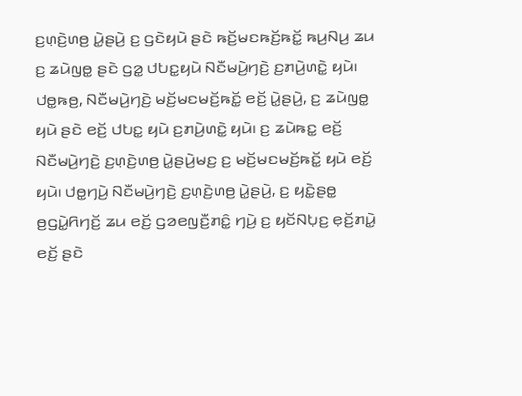ꤢ꤬ꤛ꤫ꤢꤧ꤬ꤛꤥ꤬ ꤣꤧ꤭ꤔꤣꤧ꤬ ꤢ꤬ ꤞꤢꤧꤟꤣꤧ ꤔꤢꤧ ꤒꤢꤩ꤬ꤗꤢꤒꤢꤩ꤬ꤒꤢꤩ꤭ ꤒꤣ꤬ꤡꤣ꤬ ꤘꤣ ꤢ꤬ ꤘꤣꤧꤜꤥ꤭ ꤔꤢꤧ ꤞꤤ꤭ ꤓꤝꤢ꤭ꤟꤣꤧ ꤡꤢꤪꤗꤣꤧ꤬ꤚꤢꤧ꤬ ꤢ꤬ꤊꤣꤧ꤬ꤛꤢꤧ꤭ ꤟꤣꤧ꤯
ꤓꤥ꤭ꤒꤥ꤬, ꤡꤢꤪꤗꤣꤧ꤬ꤚꤢꤧ꤬ ꤗꤢꤩ꤬ꤗꤢꤗꤢꤩ꤬ꤒꤢꤩ꤭ ꤕꤢꤩ꤬ ꤣꤧ꤭ꤔꤣꤧ꤬, ꤢ꤬ ꤘꤣꤧꤜꤥ꤭ ꤟꤣꤧ ꤔꤢꤧ ꤕꤢꤩ꤬ ꤓꤝꤢ꤭ ꤟꤣꤧ ꤢ꤬ꤊꤣꤧ꤬ꤛꤢꤧ꤭ ꤟꤣꤧ꤯ ꤢ꤬ ꤘꤣꤧꤒꤢ꤭ ꤕꤢꤩ꤬ ꤡꤢꤪꤗꤣꤧ꤬ꤚꤢꤧ꤬ ꤢ꤬ꤛ꤫ꤢꤧ꤬ꤛꤥ꤬ ꤣꤧ꤭ꤔꤣꤧ꤬ꤗꤢ꤬ ꤢ꤬ ꤗꤢꤩ꤬ꤗꤢꤗꤢꤩ꤬ꤒꤢꤩ꤭ ꤟꤣꤧ ꤕꤢꤩ꤬ ꤟꤣꤧ꤯ ꤓꤥ꤭ꤚꤣꤧ꤬ ꤡꤢꤪꤗꤣꤧ꤬ꤚꤢꤧ꤬ ꤢ꤬ꤛ꤫ꤢꤧ꤬ꤛꤥ꤬ ꤣꤧ꤭ꤔꤣꤧ꤬, ꤢ꤬ ꤟꤢꤧ꤭ꤔꤥ꤭ ꤥ꤬ꤞꤣꤧ꤭ꤖꤚꤢꤩ꤬ ꤘꤣ ꤕꤢꤩ꤬ ꤞꤤꤕꤜꤢꤪ꤬ꤊꤢꤨ꤭ ꤚꤣꤧ꤬ ꤢ꤬ ꤟꤢꤩꤡꤝ꤫ꤢ꤬ ꤕ꤫ꤢꤩ꤬ꤊꤣꤧ꤭ ꤕꤢꤩ꤬ ꤔꤢꤧ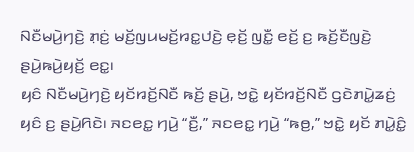ꤡꤢꤪꤗꤣꤧ꤬ꤚꤢꤧ꤬ ꤊ꤫ꤢꤦ꤬ ꤗꤢꤩ꤬ꤜꤣꤗꤢꤩ꤬ꤙꤢ꤭ꤓꤢꤧ꤬ ꤕ꤫ꤢꤩ꤬ ꤜꤢꤪ꤭ ꤕꤢꤩ꤬ ꤢ꤬ ꤒꤢꤩ꤬ꤢꤪꤜꤢꤧ꤬ ꤔꤣꤧ꤬ꤒꤣꤧ꤬ꤟꤢꤩ꤬ ꤕꤢ꤭꤯
ꤟꤢꤨ ꤡꤢꤪꤗꤣꤧ꤬ꤚꤢꤧ꤬ ꤟꤢꤩꤙꤢꤩ꤬ꤡꤢꤪ ꤒꤢꤩ꤬ ꤔꤣꤧ꤬, ꤠꤢꤧ꤭ ꤟꤢꤩꤙꤢꤩ꤬ꤡꤢꤪ ꤞꤢꤧꤊꤣꤧ꤭ꤘꤢꤦ꤬ ꤟꤢꤨ ꤢ꤬ ꤔꤣꤧ꤬ꤖꤢꤧ꤯ ꤏꤢꤕꤢ꤭ ꤚꤣꤧ꤬ “ꤢꤪ꤬,” ꤏꤢꤕꤢ꤭ ꤚꤣꤧ꤬ “ꤒꤥ꤬,” ꤠꤢꤧ꤭ ꤟꤢꤩ ꤊꤣꤧ꤭ꤢꤨ꤭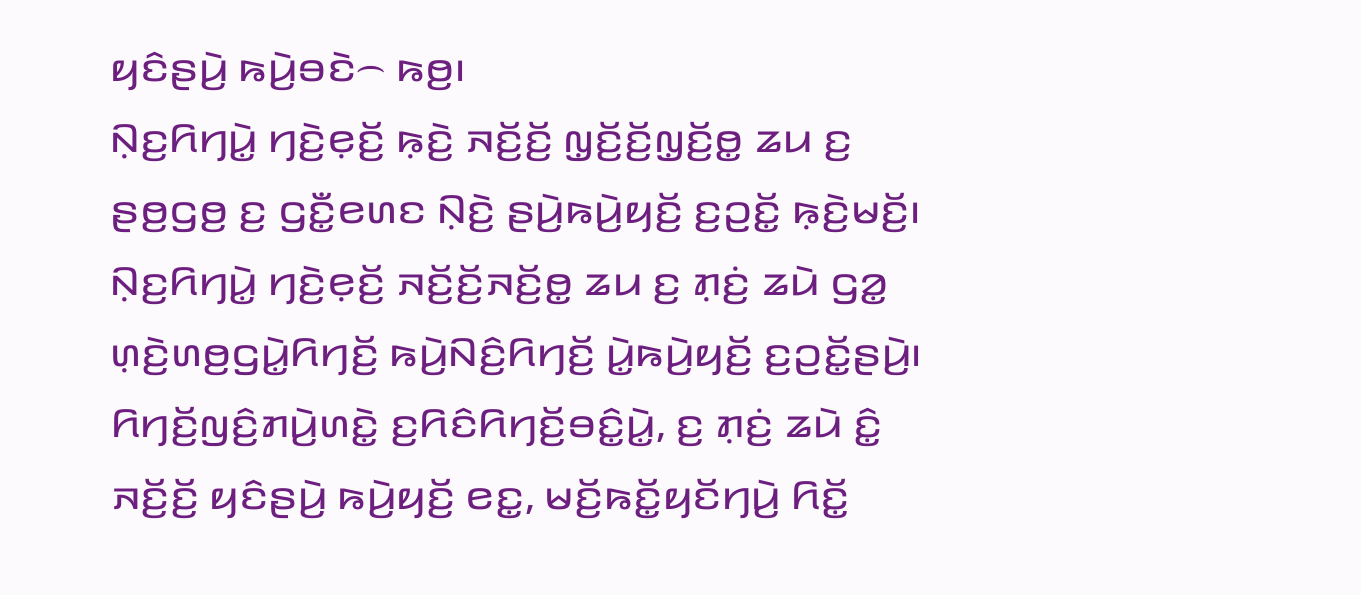ꤟꤢꤨꤔꤣꤧ꤬ ꤒꤣꤧ꤬ꤋꤢꤧ꤮ ꤒꤥ꤬꤯
ꤡ꤫ꤢ꤬ꤖꤚꤣꤧ꤭ ꤚꤢꤧ꤬ꤕ꤫ꤢꤩ꤬ ꤒ꤫ꤢꤧ꤬ ꤏꤢꤩ꤬ꤢꤩ꤬ ꤜ꤫ꤢꤩ꤬ꤢꤩ꤬ꤜ꤫ꤢꤩ꤬ꤥ꤭ ꤘꤣ ꤢ꤬ ꤔꤥ꤬ꤞꤥ꤬ ꤢ꤬ ꤞꤢꤪ꤭ꤕꤛꤢ ꤡ꤫ꤢꤧ꤬ ꤔꤣꤧ꤬ꤒꤣꤧ꤬ꤟꤢꤩ꤬ ꤢ꤬ꤑꤢꤩ꤭ ꤒ꤫ꤢꤧ꤬ꤗꤢꤩ꤬꤯ ꤡ꤫ꤢ꤬ꤖꤚꤣꤧ꤭ ꤚꤢꤧ꤬ꤕ꤫ꤢꤩ꤬ ꤏꤢꤩ꤬ꤢꤩ꤬ꤏꤢꤩ꤬ꤥ꤭ ꤘꤣ ꤢ꤬ ꤊ꤫ꤢꤦ꤬ ꤘꤣꤧ ꤞꤤ꤭ ꤛ꤫ꤢꤧ꤬ꤛꤥ꤬ꤞꤣꤧ꤭ꤖꤚꤢꤩ꤬ ꤒꤣꤧ꤬ꤡꤢꤨ꤬ꤖꤚꤢꤩ꤬ ꤣꤧ꤭ꤒꤣꤧ꤬ꤟꤢꤩ꤬ ꤢ꤬ꤑꤢꤩ꤭ꤔꤣꤧ꤬꤯ ꤖꤚꤢꤩ꤬ꤜꤢꤨ꤬ꤊꤣꤧ꤬ꤛꤢꤧ꤭ ꤢ꤬ꤖꤢꤨꤖꤚꤢꤩ꤬ꤋꤢꤨ꤭ꤣꤧ꤭, ꤢ꤬ ꤊ꤫ꤢꤦ꤬ ꤘꤣꤧ ꤢꤨ꤭ ꤏꤢꤩ꤬ꤢꤩ꤬ ꤟꤢꤨꤔꤣꤧ꤬ ꤒꤣꤧ꤬ꤟꤢꤩ꤬ ꤕꤢ꤭, ꤗꤢꤩ꤬ꤒꤢꤩ꤭ꤟꤢꤩꤚꤣꤧ꤬ ꤖꤢꤩ꤭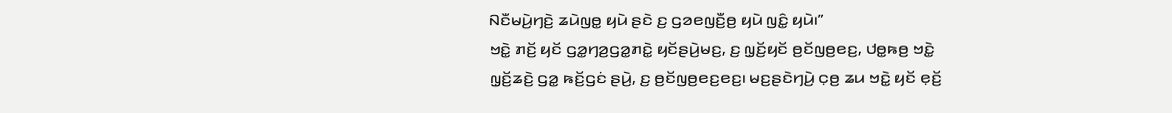ꤡꤢꤪꤗꤣꤧ꤬ꤚꤢꤧ꤬ ꤘꤣꤧꤜꤥ꤭ ꤟꤣꤧ ꤔꤢꤧ ꤢ꤬ ꤞꤤꤕꤜꤢꤪ꤬ꤥ꤬ ꤟꤣꤧ ꤜꤢꤨ꤭ ꤟꤣꤧ꤯”
ꤠꤢꤧ꤭ ꤊꤢꤩ꤬ ꤟꤢꤩ ꤞꤤ꤭ꤚꤤ꤬ꤞꤤ꤭ꤊꤢꤧ꤭ ꤟꤢꤩꤔꤣꤧ꤬ꤗꤢ꤬, ꤢ꤬ ꤜ꤫ꤢꤩ꤬ꤟꤢꤩ ꤥ꤬ꤢꤩꤜꤥ꤬ꤕꤢ꤬, ꤓꤥ꤭ꤒꤥ꤬ ꤠꤢꤧ꤭ ꤜ꤫ꤢꤩ꤬ꤘꤢꤧ꤬ ꤞꤤ꤭ ꤒꤢꤩ꤬ꤞꤢꤦ ꤔꤣꤧ꤬, ꤢ꤬ ꤥ꤬ꤢꤩꤜꤥ꤬ꤕꤢ꤬ꤕꤢ꤬꤯ ꤗꤢ꤬ꤔꤢꤧꤚꤣꤧ꤬ ꤍ꤫ꤥ꤬ ꤘꤣ ꤠꤢꤧ꤭ ꤟꤢꤩ ꤕ꤫ꤢꤩ꤬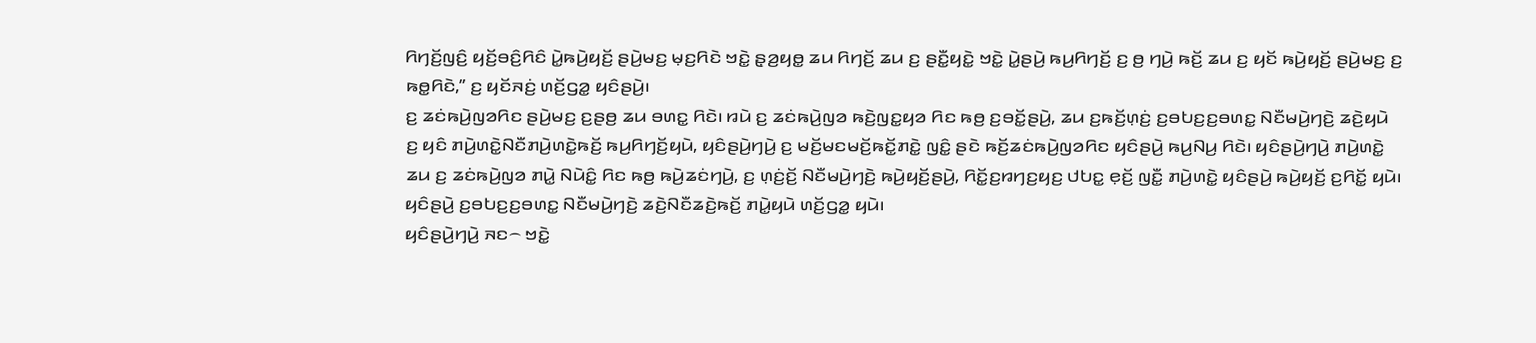ꤖꤚꤢꤩ꤬ꤜꤢꤨ꤬ ꤟꤢꤩ꤬ꤋꤢꤨ꤬ꤖꤢꤨ ꤣꤧ꤭ꤒꤣꤧ꤬ꤟꤢꤩ꤬ ꤔꤣꤧ꤬ꤗꤢ꤬ ꤗ꤫ꤢ꤬ꤖꤢꤧ ꤠꤢꤧ꤭ ꤔ꤫ꤤ꤬ꤟꤥ꤭ ꤘꤣ ꤖꤚꤢꤩ꤬ ꤘꤣ ꤢ꤬ ꤔꤢꤪ꤭ꤟꤢꤧ꤭ ꤠꤢꤧ꤭ ꤣꤧ꤭ꤔꤣꤧ꤬ ꤒꤣ꤬ꤖꤚꤢꤩ꤬ ꤢ꤬ ꤥ꤬ ꤚꤣꤧ꤬ ꤒꤢꤩ꤬ ꤘꤣ ꤢ꤬ ꤟꤢꤩ ꤒꤣꤧ꤬ꤟꤢꤩ꤬ ꤔꤣꤧ꤬ꤗꤢ꤬ ꤢ꤬ ꤒꤥ꤭ꤖꤢꤧ,” ꤢ꤬ ꤟꤢꤩꤏꤢꤦ꤬ ꤛꤢꤩ꤬ꤞꤤ꤭ ꤟꤢꤨꤔꤣꤧ꤬꤯
ꤢ꤬ ꤘꤢꤦꤒꤣꤧ꤬ꤜꤤꤖꤢ ꤔꤣꤧ꤬ꤗꤢ꤬ ꤢ꤬ꤔꤥ꤬ ꤘꤣ ꤋꤛꤢ꤭ ꤖꤢꤧ꤯ ꤙꤣꤧ ꤢ꤬ ꤘꤢꤦꤒꤣꤧ꤬ꤜꤤ ꤒꤢꤧ꤬ꤜꤢ꤭ꤟꤤ ꤖꤢ ꤒꤥ꤬ ꤢ꤬ꤋꤢꤩ꤭ꤔꤣꤧ꤬, ꤘꤣ ꤢ꤬ꤒꤢꤩ꤬ꤛ꤫ꤢꤦ꤬ ꤢ꤬ꤋꤝꤢ꤬ꤢ꤬ꤋꤛꤢ꤭ ꤡꤢꤪꤗꤣꤧ꤬ꤚꤢꤧ꤬ ꤘꤢꤧ꤬ꤟꤣꤧ ꤢ꤬ ꤟꤢꤨ ꤊꤣꤧ꤬ꤛꤢꤧ꤭ꤡꤢꤪꤊꤣꤧ꤬ꤛꤢꤧ꤭ꤒꤢꤩ꤬ ꤒꤣ꤬ꤖꤚꤢꤩ꤬ꤟꤣꤧ, ꤟꤢꤨꤔꤣꤧ꤬ꤚꤣꤧ꤬ ꤢ꤬ ꤗꤢꤩ꤬ꤗꤢꤗꤢꤩ꤬ꤒꤢꤩ꤭ꤊꤢꤧ꤭ ꤜꤢꤨ꤭ ꤔꤢꤧ ꤒꤢꤩ꤬ꤘꤢꤦꤒꤣꤧ꤬ꤜꤤꤖꤢ ꤟꤢꤨꤔꤣꤧ꤬ ꤒꤣ꤬ꤡꤣ꤬ ꤖꤢꤧ꤯ ꤟꤢꤨꤔꤣꤧ꤬ꤚꤣꤧ꤬ ꤊꤣꤧ꤬ꤛꤢꤧ꤭ ꤘꤣ ꤢ꤬ ꤘꤢꤦꤒꤣꤧ꤬ꤜꤤ ꤊꤣꤧ꤭ ꤡꤣꤧꤢꤨ꤭ ꤖꤢ ꤒꤥ꤬ ꤒꤣꤧ꤬ꤘꤢꤦꤚꤣꤧ꤬, ꤢ꤬ ꤛ꤫ꤢꤦ꤬ꤢꤩ꤬ ꤡꤢꤪꤗꤣꤧ꤬ꤚꤢꤧ꤬ ꤒꤣꤧ꤬ꤟꤢꤩ꤬ꤔꤣꤧ꤬, ꤖꤢꤩ꤭ꤢ꤬ꤙꤚꤢ꤬ꤟꤢ꤬ ꤓꤝꤢ꤭ ꤕ꤫ꤢꤩ꤬ ꤜꤢꤪ꤭ ꤊꤣꤧ꤬ꤛꤢꤧ꤭ ꤟꤢꤨꤔꤣꤧ꤬ ꤒꤣꤧ꤬ꤟꤢꤩ꤬ ꤢ꤬ꤖꤢꤩ꤭ ꤟꤣꤧ꤯ ꤟꤢꤨꤔꤣꤧ꤬ ꤢ꤬ꤋꤝꤢ꤬ꤢ꤬ꤋꤛꤢ꤭ ꤡꤢꤪꤗꤣꤧ꤬ꤚꤢꤧ꤬ ꤘꤢꤧ꤬ꤡꤢꤪꤘꤢꤧ꤬ꤒꤢꤩ꤬ ꤊꤣꤧ꤭ꤟꤣꤧ ꤛꤢꤩ꤬ꤞꤤ꤭ ꤟꤣꤧ꤯
ꤟꤢꤨꤔꤣꤧ꤬ꤚꤣꤧ꤬ ꤏꤢ꤮ ꤠꤢꤧ꤭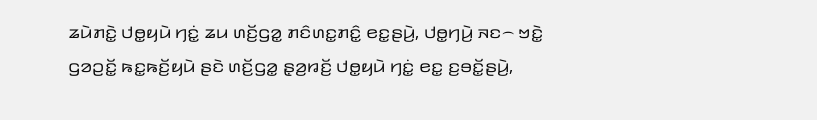ꤘꤣꤧꤊꤢꤧ꤭ ꤓꤥ꤭ꤟꤣꤧ ꤚꤢꤦ꤭ ꤘꤣ ꤛꤢꤩ꤬ꤞꤤ꤭ ꤊꤢꤨꤛꤢ꤭ꤊꤢꤨ꤭ ꤕꤢ꤭ꤔꤣꤧ꤬, ꤓꤥ꤭ꤚꤣꤧ꤬ ꤏꤢ꤮ ꤠꤢꤧ꤭ ꤞꤤꤑꤢꤩ꤭ ꤒꤢ꤭ꤒꤢꤩ꤬ꤟꤣꤧ ꤔꤢꤧ ꤛꤢꤩ꤬ꤞꤤ꤭ ꤔ꤫ꤤ꤬ꤙꤢꤩ꤬ ꤓꤥ꤭ꤟꤣꤧ ꤚꤢꤦ꤭ ꤕꤢ꤭ ꤢ꤬ꤋꤢꤩ꤭ꤔꤣꤧ꤬,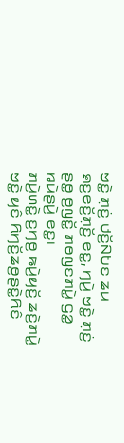ꤠꤢꤧ꤭ ꤊ꤫ꤢꤦ꤬ ꤓꤢꤩ꤬ꤡꤝꤢ ꤘꤣ ꤎꤢ꤬ꤕꤢꤩ꤬ꤊ꤫ꤢꤩ꤬ ꤕꤢ꤭, ꤚꤣꤧ꤬ ꤠꤢꤧ꤭ ꤊ꤫ꤢꤦ꤬ ꤔꤥ꤭ ꤥ꤬ꤜꤢꤩ꤭ ꤊꤥꤜꤢꤊꤣꤧ꤭ ꤞꤤ꤭ ꤙꤣꤧꤔꤣꤧ꤬ ꤕꤢ꤭꤯
ꤊꤣꤧ꤬ꤛꤢꤧ꤭ ꤢ꤬ꤚꤥ꤬ ꤒꤣꤧ꤬ꤟꤢꤩ꤬ ꤘꤢꤧ꤬ꤊꤣꤧ꤭ ꤠꤢꤧ꤭ ꤟꤢꤨ ꤖꤚꤢꤩ꤬ꤘꤥ꤬ꤔꤢꤧ꤭ꤖꤢꤨ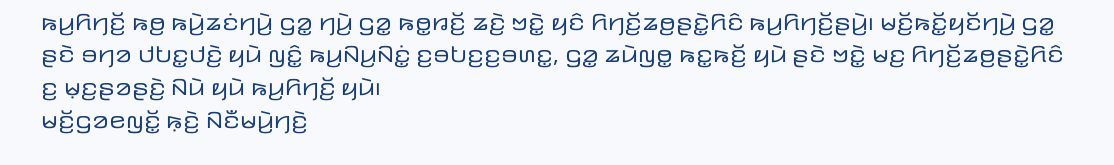ꤒꤣ꤬ꤖꤚꤢꤩ꤬ ꤒꤥ꤬ ꤒꤣꤧ꤬ꤘꤢꤦꤚꤣꤧ꤬ ꤞꤤ꤭ ꤚꤣꤧ꤬ ꤞꤤ꤭ ꤒꤥ꤭ꤙꤢꤩ꤬ ꤘꤢꤧ꤬ ꤠꤢꤧ꤭ ꤟꤢꤨ ꤖꤚꤢꤩ꤬ꤘꤥ꤬ꤔꤢꤧ꤭ꤖꤢꤨ ꤒꤣ꤬ꤖꤚꤢꤩ꤬ꤔꤣꤧ꤬꤯ ꤗꤢꤩ꤬ꤒꤢꤩ꤭ꤟꤢꤩꤚꤣꤧ꤬ ꤞꤤ꤭ ꤔꤢꤧ ꤋꤚꤤ ꤓꤝꤢ꤭ꤓꤢꤧ꤬ ꤟꤣꤧ ꤜꤢꤨ꤭ ꤒꤣ꤬ꤡꤣ꤬ꤡꤢꤦ꤭ ꤢ꤬ꤋꤝꤢ꤬ꤢ꤬ꤋꤛꤢ꤭, ꤞꤤ꤭ ꤘꤣꤧꤜꤥ꤭ ꤒꤢ꤭ꤒꤢꤩ꤬ ꤟꤣꤧ ꤔꤢꤧ ꤠꤢꤧ꤭ ꤗꤢ꤬ ꤖꤚꤢꤩ꤬ꤘꤥ꤬ꤔꤢꤧ꤭ꤖꤢꤨ ꤢ꤬ ꤗ꤫ꤢ꤬ꤔꤤꤔꤢꤧ꤬ ꤡꤣꤧ ꤟꤣꤧ ꤒꤣ꤬ꤖꤚꤢꤩ꤬ ꤟꤣꤧ꤯
ꤗꤢꤩ꤬ꤞꤤꤕꤜꤢꤩ꤭ ꤒ꤫ꤢꤧ꤬ ꤡꤢꤪꤗꤣꤧ꤬ꤚꤢꤧ꤬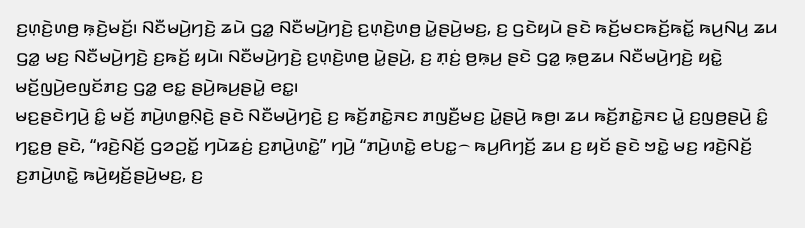ꤢ꤬ꤛ꤫ꤢꤧ꤬ꤛꤥ꤬ ꤒ꤫ꤢꤧ꤬ꤗꤢꤩ꤬꤯ ꤡꤢꤪꤗꤣꤧ꤬ꤚꤢꤧ꤬ ꤘꤣꤧ ꤞꤤ꤭ ꤡꤢꤪꤗꤣꤧ꤬ꤚꤢꤧ꤬ ꤢ꤬ꤛ꤫ꤢꤧ꤬ꤛꤥ꤬ ꤣꤧ꤭ꤔꤣꤧ꤬ꤗꤢ꤬, ꤢ꤬ ꤞꤢꤧꤟꤣꤧ ꤔꤢꤧ ꤒꤢꤩ꤬ꤗꤢꤒꤢꤩ꤬ꤒꤢꤩ꤭ ꤒꤣ꤬ꤡꤣ꤬ ꤘꤣ ꤞꤤ꤭ ꤗꤢ꤬ ꤡꤢꤪꤗꤣꤧ꤬ꤚꤢꤧ꤬ ꤢ꤬ꤒꤢꤩ꤬ ꤟꤣꤧ꤯ ꤡꤢꤪꤗꤣꤧ꤬ꤚꤢꤧ꤬ ꤢ꤬ꤛ꤫ꤢꤧ꤬ꤛꤥ꤬ ꤣꤧ꤭ꤔꤣꤧ꤬, ꤢ꤬ ꤊ꤫ꤢꤦ꤬ ꤥ꤬ꤒ꤫ꤣ꤬ ꤔꤢꤧ ꤞꤤ꤭ ꤒ꤫ꤥ꤬ꤘꤣ ꤡꤢꤪꤗꤣꤧ꤬ꤚꤢꤧ꤬ ꤟꤢꤧ꤭ ꤗꤢꤩ꤬ꤜꤣꤧ꤬ꤕꤜꤢꤩꤊꤢ꤬ ꤞꤤ꤭ ꤕꤢ꤭ ꤔꤣꤧ꤬ꤒꤣ꤬ꤔꤣꤧ꤭ ꤕꤢ꤭꤯
ꤗꤢ꤬ꤔꤢꤧꤚꤣꤧ꤬ ꤢꤨ꤭ ꤗꤢꤩ꤬ ꤊꤣꤧ꤬ꤛꤥ꤭ꤡ꤫ꤢꤧ꤬ ꤔꤢꤧ ꤡꤢꤪꤗꤣꤧ꤬ꤚꤢꤧ꤬ ꤢ꤬ ꤒꤢꤩ꤬ꤊꤢꤧ꤭ꤏꤢ ꤊꤜꤢꤪ꤬ꤗꤢ꤬ ꤣꤧ꤭ꤔꤣꤧ꤬ ꤒꤥ꤬꤯ ꤘꤣ ꤒꤢꤩ꤬ꤊꤢꤧ꤭ꤏꤢ ꤣꤧ꤭ ꤢ꤬ꤜꤥ꤬ꤔꤣꤧ꤬ ꤢꤨ꤭ ꤚꤢ꤭ꤥ꤬ ꤔꤢꤧ, “ꤙꤢꤧ꤬ꤡꤢꤩ꤬ ꤞꤤꤑꤢꤩ꤭ ꤚꤣꤧꤘꤢꤦ꤬ ꤢ꤬ꤊꤣꤧ꤬ꤛꤢꤧ꤭” ꤚꤣꤧ꤬ “ꤊꤣꤧ꤬ꤛꤢꤧ꤭ ꤕꤝꤢ꤭꤮ ꤒꤣ꤬ꤖꤚꤢꤩ꤬ ꤘꤣ ꤢ꤬ ꤟꤢꤩ ꤔꤢꤧ ꤠꤢꤧ꤭ ꤗꤢ꤬ ꤙꤢꤧ꤬ꤡꤢꤩ꤬ ꤢ꤬ꤊꤣꤧ꤬ꤛꤢꤧ꤭ ꤒꤣꤧ꤬ꤟꤢꤩ꤬ꤔꤣꤧ꤬ꤗꤢ꤬, ꤢ꤬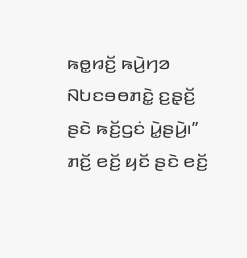ꤒꤥ꤭ꤙꤢꤩ꤬ ꤒꤣꤧ꤬ꤚꤤ ꤡꤝꤢꤋꤥꤊꤢꤧ꤭ ꤢ꤬ꤔ꤫ꤢꤩ꤬ ꤔꤢꤧ ꤒꤢꤩ꤬ꤞꤢꤦ ꤣꤧ꤭ꤔꤣꤧ꤬꤯”
ꤊꤢꤩ꤬ ꤕꤢꤩ꤬ ꤟꤢꤩ ꤔꤢꤧ ꤕꤢꤩ꤬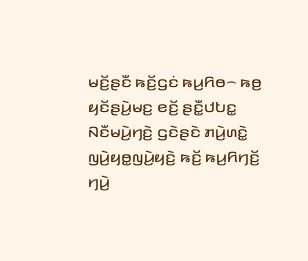ꤗꤢꤩ꤬ꤔꤢꤪ ꤒꤢꤩ꤬ꤞꤢꤦ ꤒꤣ꤬ꤖꤥ꤮ ꤒꤥ꤬ ꤟꤢꤩꤔꤣꤧ꤬ꤗꤢ꤬ ꤕꤢꤩ꤬ ꤔꤢꤪ꤭ꤓꤝꤢ꤭ ꤡꤢꤪꤗꤣꤧ꤬ꤚꤢꤧ꤬ ꤞꤢꤧꤔꤢꤧ ꤊꤣꤧ꤬ꤛꤢꤧ꤭ ꤜꤣꤧ꤬ꤟꤥ꤭ꤜꤣꤧ꤬ꤟꤢꤧ꤬ ꤒꤢꤩ꤬ ꤒꤣ꤬ꤖꤚꤢꤩ꤬ ꤚꤣꤧ꤬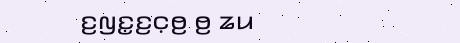ꤢ꤬ꤜꤢ꤭ꤢ꤬ꤍ꤫ꤥ꤬ ꤥ꤬ ꤘꤣ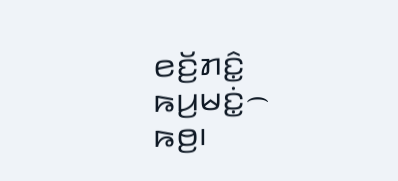ꤕꤢꤩ꤬ꤊꤢꤨ꤭ ꤒꤣ꤬ꤗꤢꤦ꤭꤮ ꤒꤥ꤬꤯